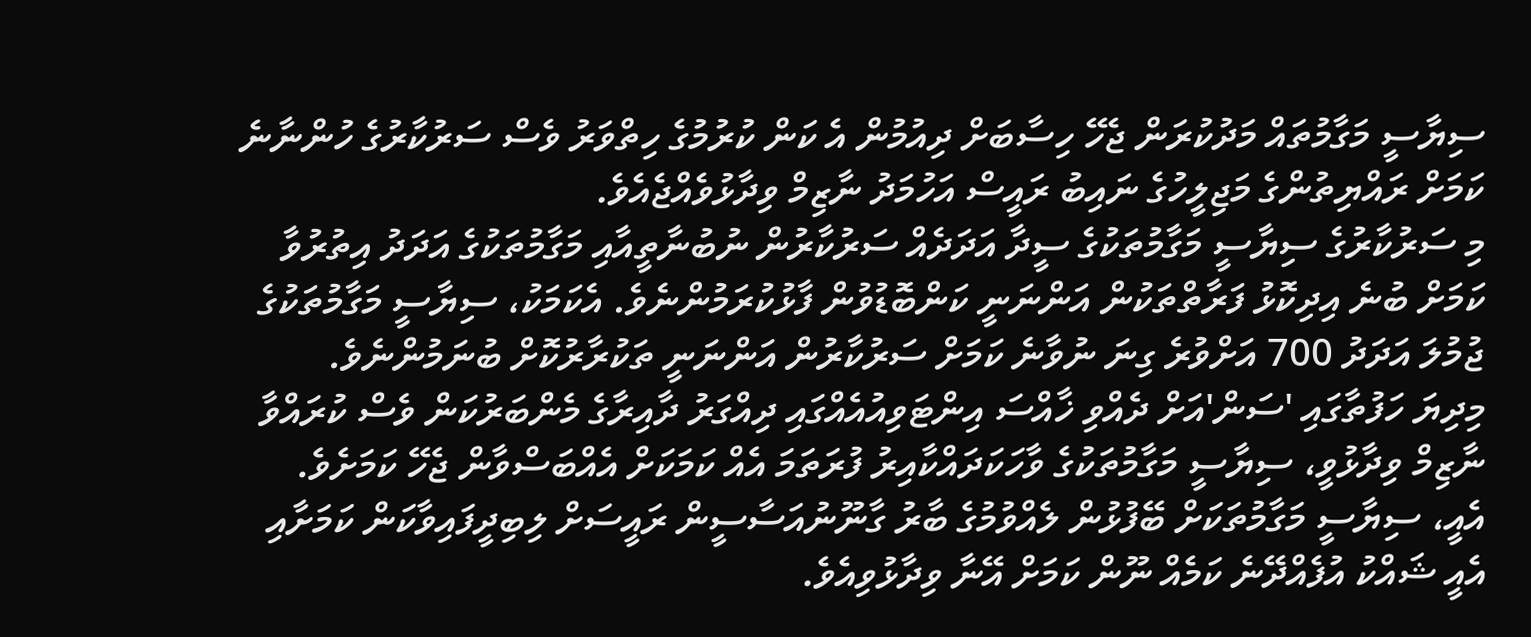ސިޔާސީ މަގާމުތައް މަދުކުރަން ޖެހޭ ހިސާބަށް ދިއުމުން އެ ކަން ކުރުމުގެ ހިތްވަރު ވެސް ސަރުކާރުގެ ހުންނާނެ ކަމަށް ރައްޔިތުންގެ މަޖިލީހުގެ ނައިބު ރައީސް އަހުމަދު ނާޒިމް ވިދާޅުވެއްޖެއެވެ.
މި ސަރުކާރުގެ ސިޔާސީ މަގާމުތަކުގެ ސީދާ އަދަދެއް ސަރުކާރުން ނުބުނާތީއާއި މަގާމުތަކުގެ އަދަދު އިތުރުވާ ކަމަށް ބުނެ އިދިކޮޅު ފަރާތްތަކުން އަންނަނީ ކަންބޮޑުވުން ފާޅުކުރަމުންނެވެ. އެކަމަކު، ސިޔާސީ މަގާމުތަކުގެ ޖުމުލަ އަދަދު 700 އަށްވުރެ ގިނަ ނުވާނެ ކަމަށް ސަރުކާރުން އަންނަނީ ތަކުރާރުކޮށް ބުނަމުންނެވެ.
މިދިޔަ ހަފުތާގައި 'ސަން'އަށް ދެއްވި ޚާއްސަ އިންޓަވިއުއެއްގައި ދިއްގަރު ދާއިރާގެ މެންބަރުކަން ވެސް ކުރައްވާ ނާޒިމް ވިދާޅުވީ، ސިޔާސީ މަގާމުތަކުގެ ވާހަކަދައްކާއިރު ފުރަތަމަ އެއް ކަމަކަށް އެއްބަސްވާން ޖެހޭ ކަމަށެވެ. އެއީ، ސިޔާސީ މަގާމުތަކަށް ބޭފުޅުން ލެއްވުމުގެ ބާރު ގާނޫނުއަސާސީން ރައީސަށް ލިބިދީފައިވާކަން ކަމަށާއި އެއީ ޝައްކު އުފެއްދޭނެ ކަމެއް ނޫން ކަމަށް އޭނާ ވިދާޅުވިއެވެ.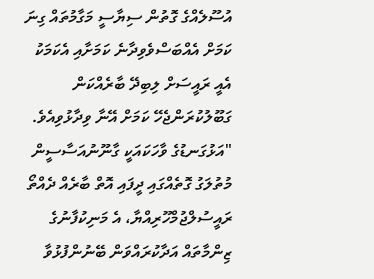އުސޫލެއްގެ ގޮތުން ސިޔާސީ މަގާމުތައް ގިނަ ކަމަށް އެއްބަސްވެވިދާނެ ކަމަށާއި އެކަމަކު އެއީ ރައީސަށް ލިބިދޭ ބާރެއްކަން ގަބޫލުކުރަންޖެހޭ ކަމަށް އޭނާ ވިދާޅުވިއެވެ.
"އަޅުގަނޑުގެ ވާހަކައަކީ ގާނޫނުއަސާސީން މުތުލަގު ގޮތެއްގައި ދީފައި އޮތް ބާރެއް ދެއްތޯ ރައީސުލްޖުމްހޫރިއްޔާ، އެ މަނިކުފާނުގެ ޒިންމާތައް އަދާކުރައްވަން ބޭނުންފުޅުވާ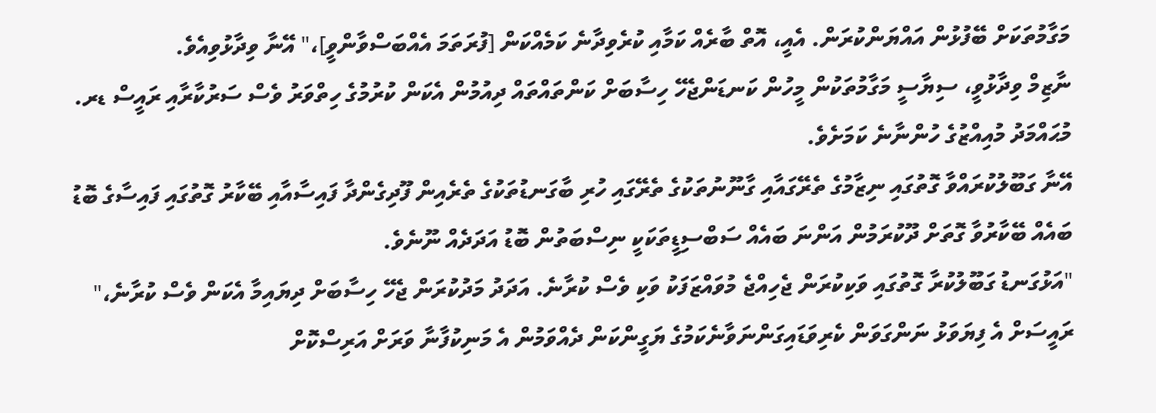މަގާމުތަކަށް ބޭފުޅުން އައްޔަންކުރަން. އެއީ، އޮތް ބާރެއް ކަމާއި ކުރެވިދާނެ ކަމެއްކަން [ފުރަތަމަ އެއްބަސްވާންވީ]،" އޭނާ ވިދާޅުވިއެވެ.
ނާޒިމް ވިދާޅުވީ، ސިޔާސީ މަގާމުތަކުން މީހުން ކަނޑަންޖެހޭ ހިސާބަށް ކަންތައްތައް ދިއުމުން އެކަން ކުރުމުގެ ހިތްވަރު ވެސް ސަރުކާރާއި ރައީސް ޑރ. މުޙައްމަދު މުއިއްޒުގެ ހުންނާނެ ކަމަށެވެ.
އޭނާ ގަބޫލުކުރައްވާ ގޮތުގައި ނިޒާމުގެ ތެރޭގައާއި ގާނޫނުތަކުގެ ތެރޭގައި ހުރި ބާގަނޑުތަކުގެ ތެރެއިން ފޫދިގެންދާ ފައިސާއާއި ބޭކާރު ގޮތުގައި ފައިސާގެ ބޮޑު ބައެއް ބޭކާރުވާ ގޮތަށް ދޫކުރަމުން އަންނަ ބައެއް ސަބްސިޑީތަކަކީ ނިސްބަތުން ބޮޑު އަދަދެއް ނޫނެވެ.
"އަޅުގަނޑު ގަބޫލުކުރާ ގޮތުގައި ވަކިކުރަން ޖެހިއްޖެ މުވައްޒަފަކު ވަކި ވެސް ކުރާނެ. އަދަދު މަދުކުރަން ޖެހޭ ހިސާބަށް ދިޔައިމާ އެކަން ވެސް ކުރާނެ،" ރައީސަށް އެ ފިޔަވަޅު ނަންގަވަން ކެރިވަޑައިގަންނަވާނެކަމުގެ ޔަގީންކަން ދެއްވަމުން އެ މަނިކުފާނާ ވަރަށް އަރިސްކޮށް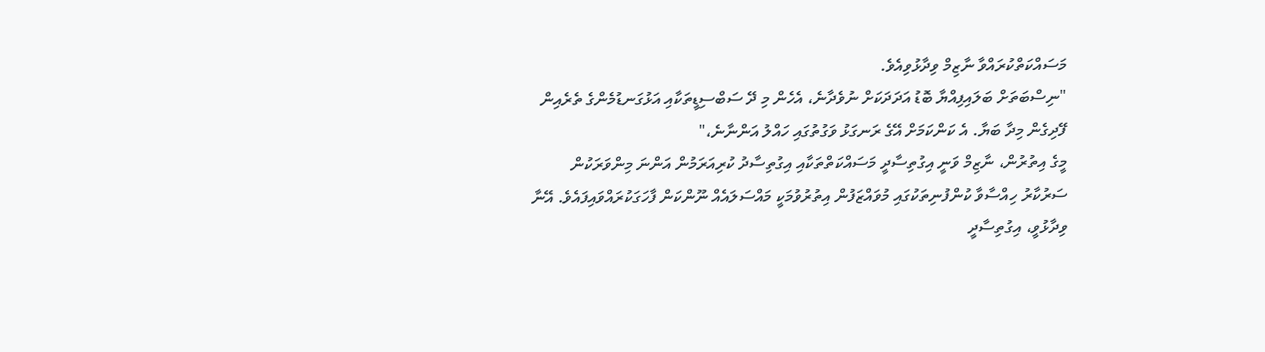މަސައްކަތްކުރައްވާ ނާޒިމް ވިދާޅުވިއެވެ.
"ނިސްބަތަށް ބަލައިފިއްޔާ ބޮޑު އަދަދަކަށް ނުވެދާނެ، އެހެން މި ދޭ ސަބްސިޑީތަކާއި އަޅުގަނޑުމެންގެ ތެރެއިން ފޭދިގެން މިދާ ބަޔާ. އެ ކަންކަމަށް އޭގެ ރަނގަޅު ވަގުތުގައި ހައްލު އަންނާނެ،"
މީގެ އިތުރުން، ނާޒިމް ވަނީ އިގުތިސާދީ މަސައްކަތްތަކާއި އިގުތިސާދު ކުރިއަރަމުން އަންނަ މިންވަރަކުން ސަރުކާރު ހިއްސާވާ ކުންފުނިތަކުގައި މުވައްޒަފުން އިތުރުވުމަކީ މައްސަލައެއް ނޫންކަން ފާހަގަކުރައްވައިފައެވެ. އޭނާ ވިދާޅުވީ، އިގުތިސާދީ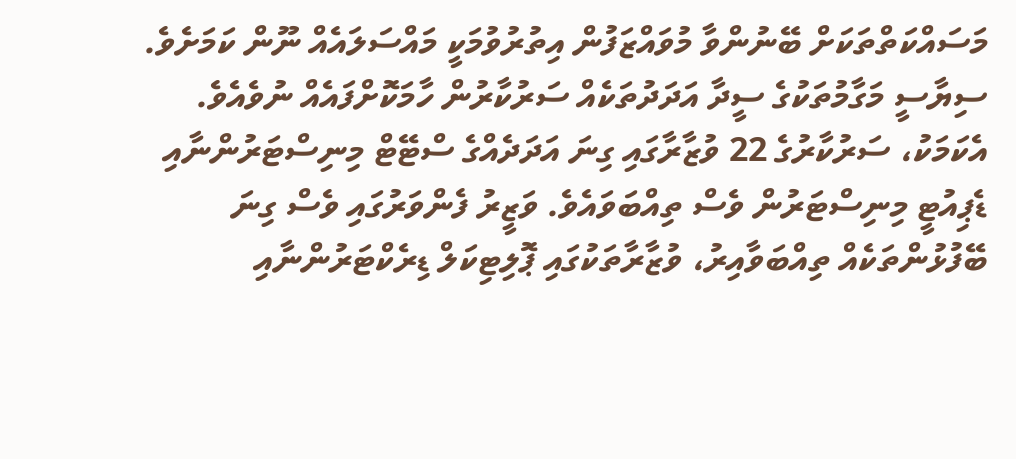މަސައްކަތްތަކަށް ބޭނުންވާ މުވައްޒަފުން އިތުރުވުމަކީ މައްސަލައެއް ނޫން ކަމަށެވެ.
ސިޔާސީ މަގާމުތަކުގެ ސީދާ އަދަދުތަކެއް ސަރުކާރުން ހާމަކޮށްފައެއް ނުވެއެވެ. އެކަމަކު، ސަރުކާރުގެ 22 ވުޒާރާގައި ގިނަ އަދަދެއްގެ ސްޓޭޓް މިނިސްޓަރުންނާއި ޑެޕިއުޓީ މިނިސްޓަރުން ވެސް ތިއްބަވައެވެ. ވަޒީރު ފެންވަރުގައި ވެސް ގިނަ ބޭފުޅުންތަކެއް ތިއްބަވާއިރު، ވުޒާރާތަކުގައި ޕޮލިޓިކަލް ޑިރެކްޓަރުންނާއި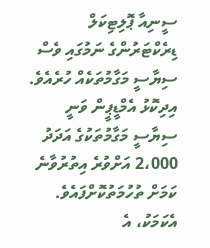ސީނިއާ ޕޮލިޓިކަލް ޑިރެކްޓަރުންގެ ނަމުގައި ވެސް ސިޔާސީ މަގާމުތަކެއް ހުރެއެވެ.
އިދިކޮޅު އެމްޑީޕީން ވަނީ ސިޔާސީ މަގާމުތަކުގެ އަދަދު 2،000 އަށްވުރެ އިތުރުވާނެ ކަމަށް ތުހުމަތުކޮށްފައެވެ. އެކަމަކު، އެ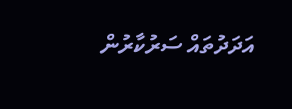އަދަދުތައް ސަރުކާރުން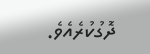ދޮގުކުރެއެވެ.